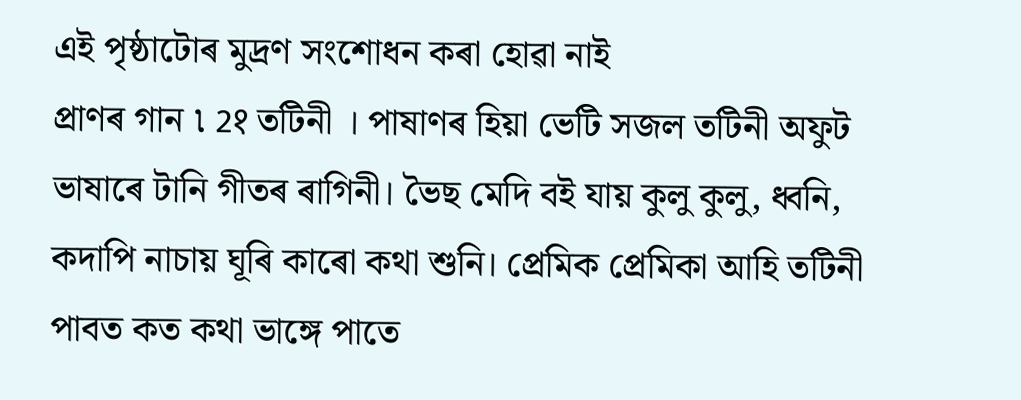এই পৃষ্ঠাটোৰ মুদ্ৰণ সংশোধন কৰা হোৱা নাই
প্ৰাণৰ গান ৷ 2१ তটিনী । পাষাণৰ হিয়া ভেটি সজল তটিনী অফুট ভাষাৰে টানি গীতৰ ৰাগিনী। ভৈছ মেদি বই যায় কুলু কুলু, ধ্বনি, কদাপি নাচায় ঘূৰি কাৰো কথা শুনি। প্রেমিক প্রেমিকা আহি তটিনী পাবত কত কথা ভাঙ্গে পাতে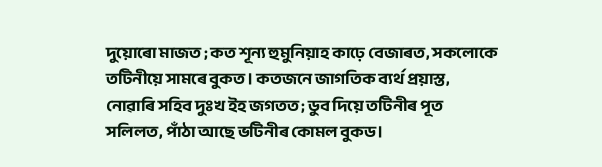দুয়োৰো মাজত ; কত শূন্য হুমুনিয়াহ কাঢ়ে বেজাৰত, সকলোকে তটিনীয়ে সামৰে বুকত । কতজনে জাগতিক ব্যর্থ প্রয়াস্ত, নোৱাৰি সহিব দুঃখ ইহ জগতত ; ডুব দিয়ে তটিনীৰ পূত সলিলত, পাঁঠা আছে ভটিনীৰ কোমল বুকড।